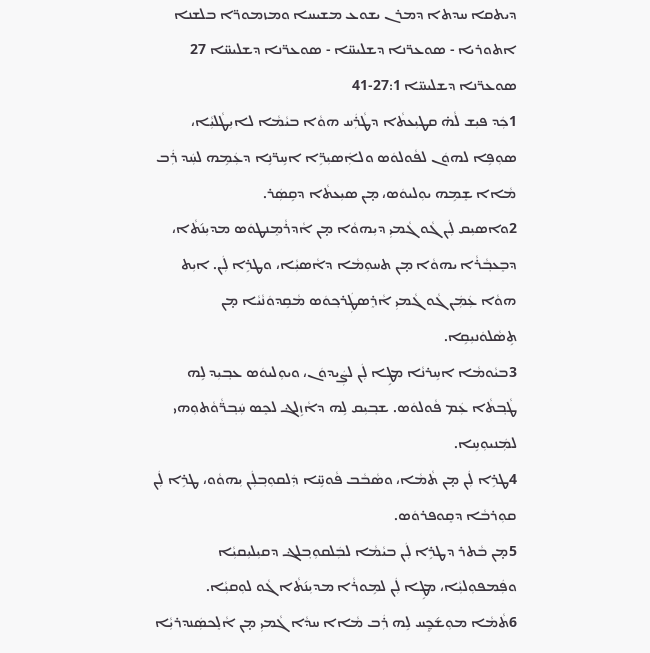ܕܝܬܩܐ ܚܕܬܐ ܕܡܪܢ ܝܫܘܥ ܡܫܝܚܐ ܘܡܙܡܘܪ̈ܐ ܒܠܫܢܐ ܐܬܘܪܝܐ - ܣܘܥܪ̈ܢܐ ܕܫܠܝܚ̈ܐ - ܣܘܥܪ̈ܢܐ ܕܫܠܝܚ̈ܐ 27
ܣܘܥܪ̈ܢܐ ܕܫܠܝܚ̈ܐ 27:1-41
1ܟܲܕ ܦܝܼܫ ܠܵܗ̇ ܩܛܝܼܥܬܵ‌ܐ ܕܛܵܪܲܚ ܗܘܵܐ ܒܝܵܡܵܐ ܠܐܝܼܛܵܠܝܼܵܐ، ܣܘܼܦܹܐ ܠܗܘܿܢ ܠܦܵܘܠܘܿܣ ܘܠܐܲܣܝܼܪܹ̈ܐ ܐܚܹܪ̈ܢܹܐ ܕܥܲܡܹܗ ܠܚܲܕ ܪܲܒ ܡܵܐܐ ܫܸܡܹܗ ܝܘܼܠܝܘܿܣ، ܡ̣ܢ ܣܝܼܥܬܵ‌ܐ ܕܩܹܣܲܪ.
2ܘܐܣܝܼܩ ܠܲܢ ܓܵܘ ܓܵܡܝܼ ܕܝܼܗܘܵܐ ܡ̣ܢ ܐܵܕܪܵܡܸܢܛܘܿܣ ܡܕܝܼܢ݇ܬܵ‌ܐ، ܕܒܸܥܒ݂ܵܪܵܐ ܝܗܘܵܐ ܡ̣ܢ ܬܚܘܼܡܵܐ ܕܐܵܣܝܼܵܐ، ܘܛܪܹܐ ܠܲܢ. ܐܝܼܬ ܗܘܵܐ ܥܲܡܲܢ ܓܵܘ ܓܵܡܝܼ ܐܵܪܸܣܛܲܪܟ݂ܘܿܣ ܡܵܩܹܕܘܿܢܵܝܵܐ ܡ̣ܢ ܬܹܣܵܠܘܿܢܝܼܩܹܐ.
3ܒܝܵܘܡܵܐ ܐܚܹܪܢܵܐ ܡܛܹܐ ܠܲܢ ܠܨܲܝܕܘܿܢ، ܘܝܘܼܠܝܘܿܣ ܥܒ݂ܝܼܕ ܠܹܗ ܛܵܒ݂ܬܵ‌ܐ ܥܲܡ ܦܵܘܠܘܿܣ. ܫܒ݂ܝܼܩ ܠܹܗ ܕܐܵܙܹܠܔ ܠܟܸܣ ܚܲܒ݂ܪ̈ܵܘܵܬܘܼܗ‌ܝ ܠܡܲܢܝܘܼܚܹܐ.
4ܛܪܹܐ ܠܲܢ ܡ̣ܢ ܬܵܡܵܐ، ܘܣܵܒܵܒ ܦܵܘܚܹ̈ܐ ܕܲܠܩܘܼܒ݂ܠܲܢ ܝܼܗܘܵܘ، ܛܪܹܐ ܠܲܢ ܩܘܼܪܒܵܐ ܕܩܸܘܦܪܘܿܣ.
5ܡ̣ܢ ܒܵܬܪ ܕܛܪܹܐ ܠܲܢ ܒܝܵܡܵܐ ܠܒܲܠܩܘܼܒ݂ܠܔ ܕܩܝܼܠܝܼܩܝܼܵܐ ܘܦܲܡܦܘܼܠܝܼܵܐ، ܡܛܹܐ ܠܲܢ ܠܡܹܘܪܵܐ ܡܕܝܼܢ݇ܬܵ‌ܐ ܓܵܘ ܠܘܼܩܝܼܵܐ.
6ܬܵܡܵܐ ܡܘܼܫ݇ܟ̰ܸܚ ܠܹܗ ܪܲܒ ܡܵܐܐ ܚܕܵܐ ܓܵܡܝܼ ܡ̣ܢ ܐܵܠܸܟܣܲܢܕܪܝܼܵܐ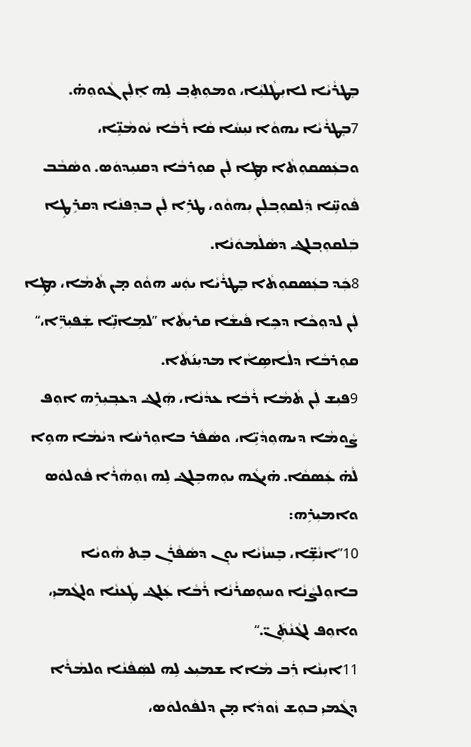ܒܸܛܪܵܝܵܐ ܠܐܝܼܛܵܠܝܼܵܐ، ܘܡܘܼܬܸܒ݂ ܠܹܗ ܐܸܠܲܢ ܓܵܘܘܼܗ̇.
7ܒܸܛܪܵܝܵܐ ܝܗܘܵܐ ܢܝܼܚܵܐ ܩܵܐ ܪܵܒܵܐ ܝܵܘܡܵܢܹ̈ܐ، ܘܒܥܲܣܩܘܼܬܵ‌ܐ ܡܛܹܐ ܠܲܢ ܩܘܼܪܒܵܐ ܕܩܢܝܼܕܘܿܣ. ܘܣܵܒܵܒ ܦܵܘܚܹ̈ܐ ܕܲܠܩܘܼܒ݂ܠܲܢ ܝܼܗܘܵܘ، ܛܪܹܐ ܠܲܢ ܒܕܸܦܢܵܐ ܕܩܪܹܛܹܐ ܒܲܠܩܘܼܒ݂ܠܔ ܕܣܵܠܵܡܘܿܢܵܐ.
8ܟܲܕ ܒܥܲܣܩܘܼܬܵ‌ܐ ܒܸܛܪܵܝܵܐ ܝܘܲܚ ܗܘܵܘ ܡ̣ܢ ܬܵܡܵܐ، ܡܛܹܐ ܠܲܢ ܠܕܘܼܟܵܐ ܕܟܹܐ ܦܵܝܫܵܐ ܩܪܝܼܬܵ‌ܐ ”ܠܡܹܐܢܹ̈ܐ ܫܲܦܝܼܪܹ̈ܐ،“ ܩܘܼܪܒܵܐ ܕܠܵܐܣܹܐܵܐ ܡܕܝܼܢ݇ܬܵ‌ܐ.
9ܦܝܼܫ ܠܲܢ ܬܵܡܵܐ ܪܵܒܵܐ ܥܕܵܢܵܐ، ܗܲܠܔ ܕܥܒ݂ܝܼܪܹܗ ܐܘܼܦ ܨܵܘܡܵܐ ܕܝܗܘܼܕܵܝܹ̈ܐ، ܘܣܵܦܵܪ ܒܐܘܼܪܚܵܐ ܕܝܵܡܵܐ ܗܘܹܐ ܠܵܗ̇ ܥܲܣܩܵܐ. ܗ̇ܝܓܵܗ ܝܘܼܗܒܹܠܔ ܠܹܗ ܙܘܼܗܵܪܵܐ ܦܵܘܠܘܿܣ ܘܐܡܝܼܪܹܗ:
10”ܐܢܵܫܹ̈ܐ، ܒܸܚܙܵܝܵܐ ܝܘܸܢ ܕܣܵܦܵܪܲܢ ܒܸܬ ܗܵܘܝܵܐ ܒܐܘܼܠܨܵܢܵܐ ܘܚܘܼܣܪܵܢܵܐ ܪܵܒܵܐ ܥܲܠܔ ܛܲܥܢܵܐ ܘܠܓܵܡܝܼ، ܘܐܘܼܦ ܠܓܵܢܵܬܲܢ̈.“
11ܐܝܼܢܵܐ ܪܲܒ ܡܵܐܐ ܫܡܝܼܥ ܠܹܗ ܠܣܲܦܵܢܵܐ ܘܠܡܵܪܵܐ ܕܓܵܡܝܼ ܒܘܼܫ ܙܵܘܕܵܐ ܡ̣ܢ ܕܠܦܵܘܠܘܿܣ،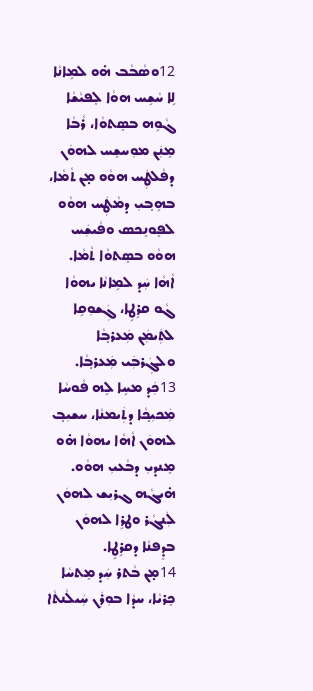12ܘܣܵܒܵܒ ܗ̇ܘ ܠܡܹܐܢܵܐ ܠܹܐ ܚܵܫܹܚ ܗܘܵܐ ܠܸܦܝܵܫܵܐ ܓܵܘܹܗ ܒܣܸܬܘܵܐ، ܪܵܒܵܐ ܡܸܢܲܢ ܡܘܼܚܫܸܚ ܠܗܘܿܢ ܕܦܵܠܛܲܚ ܗܘܵܘ ܡ̣ܢ ܬܵܡܵܐ، ܒܗܹܒ݂ܝܼ ܕܡܵܛܲܚ ܗܘܵܘ ܠܦܸܘܢܸܟܣ ܘܦܵܝܫܲܚ ܗܘܵܘ ܒܣܸܬܘܵܐ ܬܵܡܵܐ. ܐܵܗܵܐ ܚܲܕ ܠܡܹܐܢܵܐ ܝܗܘܵܐ ܓܵܘ ܩܪܹܛܹܐ، ܓܲܫܘܼܩܹܐ ܠܬܲܝܡܲܢ ܡܲܥܪܒ݂ܵܐ ܘܠܓܲܪܒܲܝ ܡܲܥܪܒ݂ܵܐ.
13ܟܲܕ ܡܚܹܐ ܠܹܗ ܦܵܘܚܵܐ ܡܲܟܝܼܟ݂ܵܐ ܕܬܲܝܡܢܵܐ، ܚܫܝܼܒ݂ ܠܗܘܿܢ ܐܵܗܵܐ ܝܗܘܵܐ ܗ̇ܘ ܡܸܢܕܝܼ ܕܒܵܥܝܼ ܗܘܵܘ. ܗ̇ܝܓܵܗ ܓܪܝܼܫ ܠܗܘܿܢ ܠܲܢܓܵܪ ܘܛܪܹܐ ܠܗܘܿܢ ܒܕܸܦܢܵܐ ܕܩܪܹܛܹܐ.
14ܡ̣ܢ ܒܵܬܪ ܚܲܕ ܡܸܬܚܵܐ ܟܸܪܝܵܐ، ܚܕܵܐ ܒܘܼܪܲܢ ܚܲܝܠܵܢܬܵ‌ܐ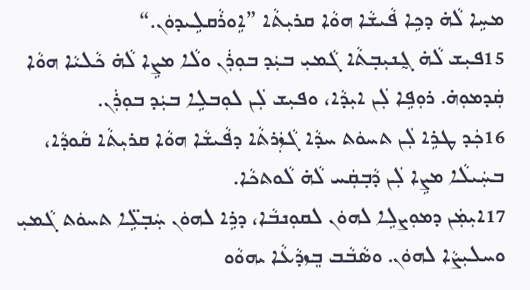ܡܚܹܐ ܠܵܗ̇ ܕܟܹܐ ܦܵܝܫܵܐ ܗܘܵܐ ܩܪܝܼܬܵ‌ܐ ”ܐܹܘܪܵܩܠܹܝܕܘܿܢ.“
15ܦܝܼܫ ܠܵܗ̇ ܓ̰ܢܝܼܒ݂ܬܵ‌ܐ ܓܵܡܝܼ ܒܝܲܕ ܒܘܼܪܲܢ ܘܠܵܐ ܡܨܹܐ ܠܵܗ̇ ܟܵܠܝܵܐ ܗܘܵܐ ܩܲܕܡܘܼܗ̇. ܪܘܼܦܹܐ ܠܲܢ ܐܝܼܕܵܐ، ܘܦܝܼܫ ܠܲܢ ܠܘܼܒܠܹܐ ܒܝܲܕ ܒܘܼܪܲܢ.
16ܟܲܕ ܛܪܹܐ ܠܲܢ ܬܚܘܿܬ ܚܕܵܐ ܓܵܙܲܪܬܵ‌ܐ ܕܦܵܝܫܵܐ ܗܘܵܐ ܩܪܝܼܬܵ‌ܐ ܩܵܘܕܵܐ، ܒܚܲܝܠܵܐ ܡܨܹܐ ܠܲܢ ܕܵܒ݂ܩܲܚ ܠܵܗ̇ ܠܵܘܬܟܵܐ.
17ܐܝܼܡܲܢ ܕܡܘܼܨܠܹܐ ܠܗܘܿܢ ܠܩܘܼܢܒܵܐ، ܕܪܹܐ ܠܗܘܿܢ ܚܲܒ݂ܠܹ̈ܐ ܬܚܘܿܬ ܓܵܡܝܼ ܘܚܠܝܼܨܵܐ ܠܗܘܿܢ. ܘܣܵܒܵܒ ܒܸܙܕܵܥܵܐ ܝܗܘܵܘ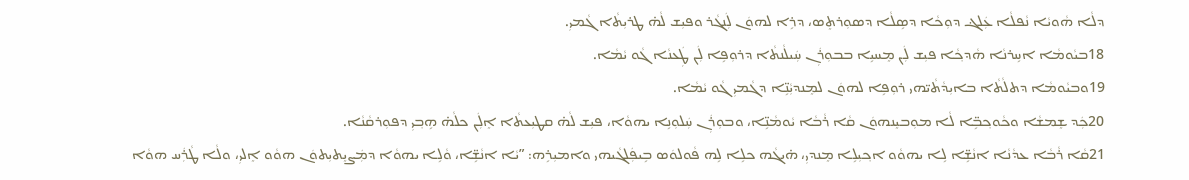ܕܠܵܐ ܗܵܘܝܵܐ ܢܵܦܠܵܐ ܥܲܠܔ ܕܘܼܟܵܐ ܕܣܹܠܵܐ ܕܣܘܼܪܬܸܣ، ܕܪܹܐ ܠܗܘܿܢ ܠܲܢܓܵܪ ܘܦܝܼܫ ܠܵܗ̇ ܛܪܝܼܬܵ‌ܐ ܓܵܡܝܼ.
18ܒܝܵܘܡܵܐ ܐܚܹܪܢܵܐ ܗܵܕܟ݂ܵܐ ܦܝܼܫ ܠܲܢ ܡܸܚܝܹܐ ܒܒܘܼܪܲܢ ܚܲܝܠܵܢܬܵ‌ܐ ܕܪܘܼܦܹܐ ܠܲܢ ܛܲܥܢܵܐ ܓܵܘ ܝܵܡܵܐ.
19ܘܒܝܵܘܡܵܐ ܕܬܠܵܬܵ‌ܐ ܒܐܝܼܕܵܬܵܝ̈ܗ‌ܝ ܪܘܼܦܹܐ ܠܗܘܿܢ ܠܡܸܢܕܝܼܵܢܹ̈ܐ ܕܓܵܡܝܼ ܓܵܘ ܝܵܡܵܐ.
20ܟܲܕ ܫܸܡܫܵܐ ܘܟܵܘܟ݂ܒܹ̈ܐ ܠܵܐ ܡܘܼܒܝܸܢܗܘܿܢ ܩܵܐ ܪܵܒܵܐ ܝܵܘܡܵܢܹ̈ܐ، ܘܒܘܼܪܲܢ ܚܲܠܘܼܢܹܐ ܝܗܘܵܐ، ܦܝܼܫ ܠܵܗ̇ ܩܛܝܼܥܬܵ‌ܐ ܐܸܠܲܢ ܟܠܵܗ̇ ܗܹܒ݂ܝܼ ܕܦܘܼܪܩܵܢܵܐ.
21ܩܵܐ ܪܵܒܵܐ ܥܕܵܢܵܐ ܐܢܵܫܹ̈ܐ ܠܹܐ ܝܗܘܵܘ ܐܟ݂ܝܼܠܹܐ ܡܸܢܕܝܼ، ܗ̇ܝܓܵܗ ܟܠܹܐ ܠܹܗ ܦܵܘܠܘܿܣ ܒܹܝܦܲܠܓܵܝܗ‌ܝ ܘܐܡܝܼܪܹܗ: ”ܝܵܐ ܐܢܵܫܹ̈ܐ، ܘܵܠܹܐ ܝܗܘܵܐ ܕܡܲܨܝܸܬܝܼܬܘܿܢ ܗܘܵܘ ܐܸܠܝܼ، ܘܠܵܐ ܛܵܪܲܚ ܗܘܵܐ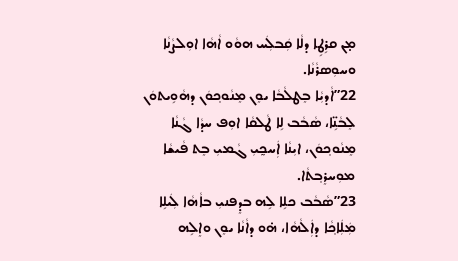ܡ̣ܢ ܩܪܹܛܹܐ ܕܠܵܐ ܩܲܒܠܲܚ ܗܘܵܘ ܐܵܗܵܐ ܐܘܼܠܨܵܢܵܐ ܘܚܘܼܣܪܵܢܵܐ.
22”ܐܵܕܝܼܵܐ ܒܸܛܠܵܒܵܐ ܝܘܸܢ ܡܸܢܵܘܟ݂ܘܿܢ ܕܗܵܘܹܝܬܘܿܢ ܠܸܒܵܢܹ̈ܐ، ܣܵܒܵܒ ܠܹܐ ܛܵܠܩܵܐ ܐܘܼܦ ܚܕܵܐ ܓܵܢܵܐ ܡܸܢܵܘܟ݂ܘܿܢ، ܐܝܼܢܵܐ ܐܲܚܟ̰ܝܼ ܓܵܡܝܼ ܒܸܬ ܦܵܝܫܵܐ ܡܘܼܚܪܸܒ݂ܬܵ‌ܐ.
23”ܣܵܒܵܒ ܟܠܹܐ ܠܹܗ ܒܕܸܦܢܝܼ ܒܐܵܗܵܐ ܠܲܝܠܹܐ ܡܲܠܲܐܟ݂ܵܐ ܕܐܲܠܵܗܵܐ، ܗ̇ܘ ܕܐܵܢܵܐ ܝܘܸܢ ܘܐܸܠܹܗ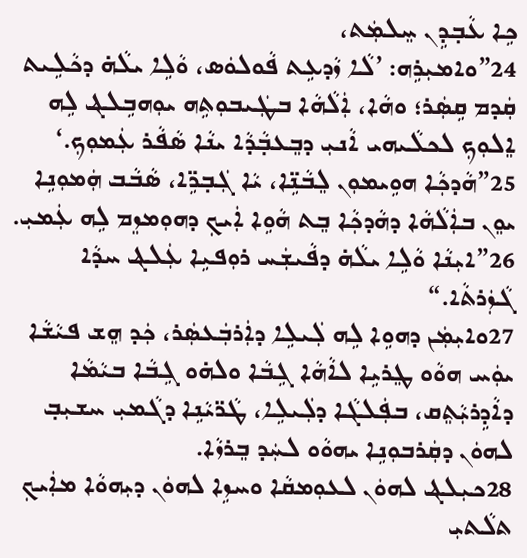ܟܹܐ ܥܵܒ݂ܕܹܢ ܚܸܠܡܲܬ،
24”ܘܐܡܝܼܪܹܗ: ’ܠܵܐ ܙܵܕܥܹܬ ܦܵܘܠܘܿܣ، ܘܵܠܹܐ ܝܠܵܗ̇ ܕܟܵܠܹܝܬ ܩܲܕܡ ܩܹܣܲܪ؛ ܘܗܵܐ، ܐܲܠܵܗܵܐ ܒܛܲܝܒܘܼܬܹܗ ܝܘܼܗܒܹܠܔ ܠܹܗ ܐܸܠܘܼܟ݂ ܠܟܠܵܝܗ‌ܝ ܐܵܢܝܼ ܕܒܸܥܒ݂ܵܕܵܐ ܝܢܵܐ ܣܵܦܵܪ ܥܲܡܘܼܟ݂.‘
25”ܗܵܕܟ݂ܵܐ ܗܘܹܝܡܘܼܢ ܠܸܒܵܢܹ̈ܐ، ܝܵܐ ܓܲܒ݂ܪܹ̈ܐ، ܣܵܒܵܒ ܗܲܡܘܼܢܹܐ ܝܘܸܢ ܒܐܲܠܵܗܵܐ ܕܗܵܕܟ݂ܵܐ ܒܸܬ ܗܵܘܹܐ ܐܲܝܟ݂ ܕܗܘܼܡܙܸܡ ܠܹܗ ܥܲܡܝܼ.
26”ܐܝܼܢܵܐ ܘܵܠܹܐ ܝܠܵܗ̇ ܕܦܵܝܫܲܚ ܪܘܼܦܝܹܐ ܥܲܠܔ ܚܕܵܐ ܓܵܙܲܪܬܵ‌ܐ.“
27ܘܐܝܼܡܲܢ ܕܗܘܹܐ ܠܹܗ ܠܲܝܠܹܐ ܕܐܲܪܒܲܥܣܲܪ، ܟܲܕ ܗܸܫ ܦܝܵܫܵܐ ܝܘܲܚ ܗܘܵܘ ܛܸܪܝܹܐ ܠܐܵܗܵܐ ܓܹܒܵܐ ܘܠܗ̇ܘ ܓܹܒܵܐ ܒܝܵܡܵܐ ܕܐܵܕܹܪܝܼܵܬܸܩ، ܒܦܲܠܓܵܐ ܕܠܲܝܠܹܐ، ܛܵܪ̈ܝܵܢܹܐ ܕܓܵܡܝܼ ܚܫܝܼܒ݂ ܠܗܘܿܢ ܕܩܲܪܒܘܼܢܹܐ ܝܗܘܵܘ ܠܚܲܕ ܒܸܪܙܵܐ.
28ܟܝܼܠܔ ܠܗܘܿܢ ܠܥܘܼܡܩܵܐ ܘܚܙܹܐ ܠܗܘܿܢ ܕܝܼܗܘܵܐ ܡܐܲܝܟ݂ ܬܠܵܬ‌ܝܼ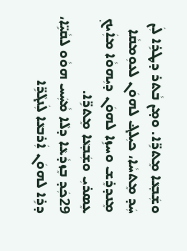ܘܫܲܒ݂ܥܵܐ ܡܸܬܪܹ̈ܐ. ܘܡ̣ܢ ܒܵܬܪ ܕܛܪܹܐ ܠܲܢ ܚܲܕ ܡܸܬܚܵܐ، ܟܝܼܠܔ ܠܗܘܿܢ ܠܥܘܼܡܩܵܐ ܡܸܢܕܪܸܫ ܘܚܙܹܐ ܠܗܘܿܢ ܕܝܼܗܘܵܐ ܡܐܲܝܟ݂ ܥܸܣܪܝܼ ܘܫܲܒ݂ܥܵܐ ܡܸܬܪܹ̈ܐ.
29ܟܲܕ ܒܸܙܕܵܥܵܐ ܕܠܵܐ ܡܵܚܲܚ ܗܘܵܘ ܠܩܵܝܹ̈ܐ، ܕܪܹܐ ܠܗܘܿܢ ܐܲܪܒܥܵܐ ܠܲܢܓܵܪܹ̈ܐ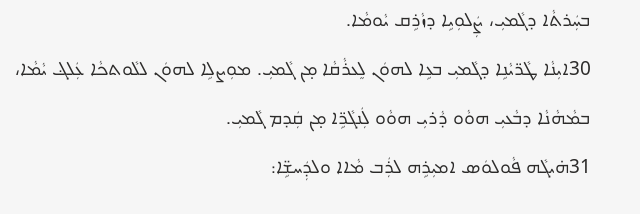ܒܚܲܪܬܵ‌ܐ ܕܓܵܡܝܼ، ܨܲܠܘܼܝܹܐ ܕܙܵܪܹܩ ܝܵܘܡܵܐ.
30ܐܝܼܢܵܐ ܛܵܪ̈ܝܵܢܹܐ ܕܓܵܡܝܼ ܒܥܹܐ ܠܗܘܿܢ ܠܸܥܪܵܩܵܐ ܡ̣ܢ ܓܵܡܝܼ. ܡܘܼܨܠܹܐ ܠܗܘܿܢ ܠܠܵܘܬܟܵܐ ܥܲܠܔ ܝܵܡܵܐ، ܒܡܵܗܵܢܵܐ ܕܒܵܥܝܼ ܗܘܵܘ ܕܵܪܝܼ ܗܘܵܘ ܠܲܢܓܵܪܹ̈ܐ ܡ̣ܢ ܩܲܕܡ ܓܵܡܝܼ.
31ܗ̇ܝܓܵܗ ܦܵܘܠܘܿܣ ܐܡܝܼܪܹܗ ܠܪܲܒ ܡܵܐܐ ܘܠܕܲܚܫܹ̈ܐ: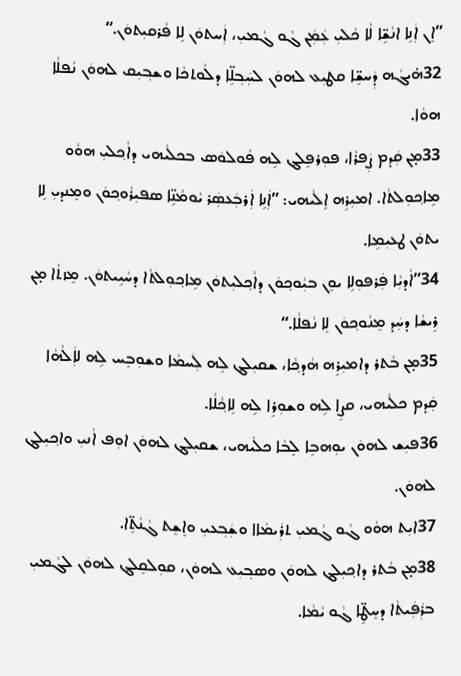”ܐܸܢ ܐܲܢܹܐ ܐܢܵܫܹ̈ܐ ܠܵܐ ܟܵܠܝܼ ܥܲܡܲܢ ܓܵܘ ܓܵܡܝܼ، ܐܲܚܬܘܿܢ ܠܹܐ ܦܵܪܩܝܼܬܘܿܢ.“
32ܗ̇ܝܓܵܗ ܕܲܚܫܹ̈ܐ ܩܛܝܼܥ ܠܗܘܿܢ ܠܚܲܒ݂ܠܹ̈ܐ ܕܠܵܘܬܟܵܐ ܘܫܒ݂ܝܼܩ ܠܗܘܿܢ ܢܵܦܠܵܐ ܗܘܵܐ.
33ܡ̣ܢ ܩܲܕܡ ܨܲܦܪܵܐ، ܦܘܼܪܦܸܠܔ ܠܹܗ ܦܵܘܠܘܿܣ ܒܟܠܵܝܗ‌ܝ ܕܐܵܟ݂ܠܝܼ ܗܘܵܘ ܡܹܐܟ݂ܘܼܠܬܵ‌ܐ. ܐܡܝܼܪܹܗ ܐܸܠܵܝܗ‌ܝ: ”ܐܲܢܹܐ ܐܲܪܒܲܥܣܲܪ ܝܵܘܡܵܢܹ̈ܐ ܣܦܝܼܪܵܘܟ݂ܘܿܢ ܘܡܸܢܕܝܼ ܠܹܐ ܝܬܘܿܢ ܛܥܝܼܡܹܐ.
34”ܐܵܕܝܼܵܐ ܦܲܪܦܘܼܠܹܐ ܝܘܸܢ ܒܝܼܵܘܟ݂ܘܿܢ ܕܐܵܟ݂ܠܝܼܬܘܿܢ ܡܹܐܟ݂ܘܼܠܬܵ‌ܐ ܕܚܵܝܹܝܬܘܿܢ. ܡܸܙܬܵ‌ܐ ܡ̣ܢ ܪܹܝܫܵܐ ܕܚܲܕ ܡܸܢܵܘܟ݂ܘܿܢ ܠܹܐ ܢܵܦܠܵܐ.“
35ܡ̣ܢ ܒܵܬܪ ܕܐܡܝܼܪܹܗ ܗܵܕܟ݂ܵܐ، ܫܩܝܼܠܔ ܠܹܗ ܠܲܚܡܵܐ ܘܫܘܼܒܸܚ ܠܹܗ ܠܐܲܠܵܗܵܐ ܩܲܕܡ ܟܠܵܝܗ‌ܝ، ܩܨܹܐ ܠܹܗ ܘܫܘܼܪܹܐ ܠܹܗ ܠܹܐܟ݂ܵܠܵܐ.
36ܦܝܼܫ ܠܗܘܿܢ ܝܘܼܗܒܹܐ ܠܸܒܵܐ ܟܠܵܝܗ‌ܝ، ܫܩܝܼܠܔ ܠܗܘܿܢ ܐܘܼܦ ܐܵܢܝܼ ܘܐܟ݂ܝܼܠܔ ܠܗܘܿܢ.
37ܐܝܼܬ ܗܘܵܘ ܓܵܘ ܓܵܡܝܼ ܬܪܲܝܡܵܐܐ ܘܫܲܒ݂ܥܝܼ ܘܐܸܫܸܬ ܓܵܢܵܬܹ̈‌ܐ.
38ܡ̣ܢ ܒܵܬܪ ܕܐܟ݂ܝܼܠܔ ܠܗܘܿܢ ܘܣܒ݂ܝܼܥ ܠܗܘܿܢ، ܩܘܼܠܩܸܠܔ ܠܗܘܿܢ ܠܓܵܡܝܼ ܒܪܲܦܲܝܬܵ‌ܐ ܕܚܸܛܹ̈ܐ ܓܵܘ ܝܵܡܵܐ.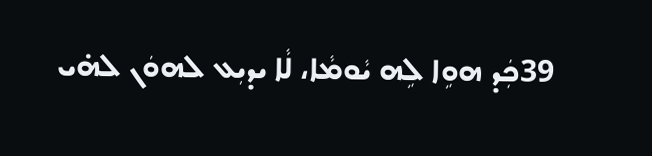39ܟܲܕ ܗܘܹܐ ܠܹܗ ܝܵܘܡܵܐ، ܠܵܐ ܝܕܝܼܥ ܠܗܘܿܢ ܠܗ̇ܝ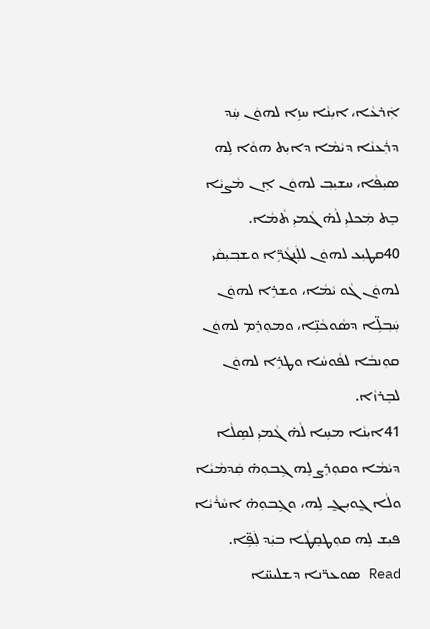ܐܲܪܥܵܐ، ܐܝܼܢܵܐ ܚܙܹܐ ܠܗܘܿܢ ܚܲܕ ܕܪܲܥܢܵܐ ܕܝܵܡܵܐ ܕܐܝܼܬ ܗܘܵܐ ܠܹܗ ܣܝܼܦܵܐ، ܚܫܝܼܒ݂ ܠܗܘܿܢ ܐܸܢ ܡܵܨܝܵܐ ܒܸܬ ܡܲܟܠܝܼ ܠܵܗ̇ ܓܵܡܝܼ ܬܵܡܵܐ.
40ܩܛܝܼܥ ܠܗܘܿܢ ܠܠܲܢܓܵܪܹ̈ܐ ܘܫܒ݂ܝܼܩܵܝ ܠܗܘܿܢ ܓܵܘ ܝܵܡܵܐ، ܘܫܪܹܐ ܠܗܘܿܢ ܚܲܒ݂ܠܹ̈ܐ ܕܣܵܘܟܵܢܹ̈ܐ، ܘܡܘܼܪܸܡ ܠܗܘܿܢ ܩܘܼܢܒܵܐ ܠܦܵܘܚܵܐ ܘܛܪܹܐ ܠܗܘܿܢ ܠܒܸܪܙܵܐ.
41ܐܝܼܢܵܐ ܡܚܹܐ ܠܵܗ̇ ܓܵܡܝܼ ܠܣܹܠܵܐ ܕܝܵܡܵܐ ܘܩܘܼܪܸܨ ܠܹܗ ܓܹܒܘܼܗ̇ ܩܲܕܡܵܝܵܐ ܘܠܵܐ ܓ̰ܘܝܼܓ̰ ܠܹܗ، ܘܓܹܒܘܼܗ̇ ܐܚܵܪܵܝܵܐ ܦܝܼܫ ܠܹܗ ܩܘܼܛܩܸܛܵܐ ܒܝܲܕ ܠܲܦܹ̈ܐ.
Read ܣܘܥܪ̈ܢܐ ܕܫܠܝܚ̈ܐ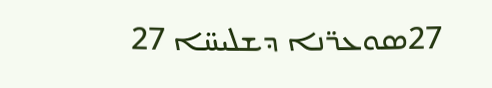27ܣܘܥܪ̈ܢܐ ܕܫܠܝܚ̈ܐ 27